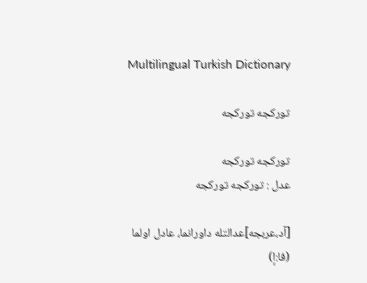Multilingual Turkish Dictionary

تورکجه تورکجه

تورکجه تورکجه
عدل : تورکجه تورکجه

[آد،عربجه]عدالتله داورانما، عادل اولما (فا:إ)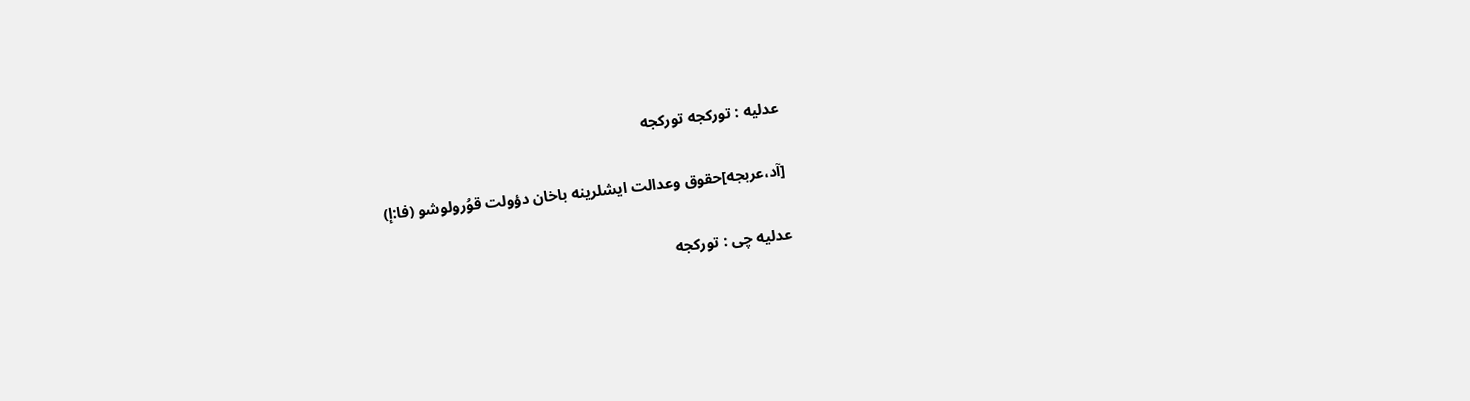عدلیه : تورکجه تورکجه

[آد،عربجه]حقوق وعدالت ایشلرینه باخان دؤولت قوُرولوشو (فا:إ)

عدلیه چی : تورکجه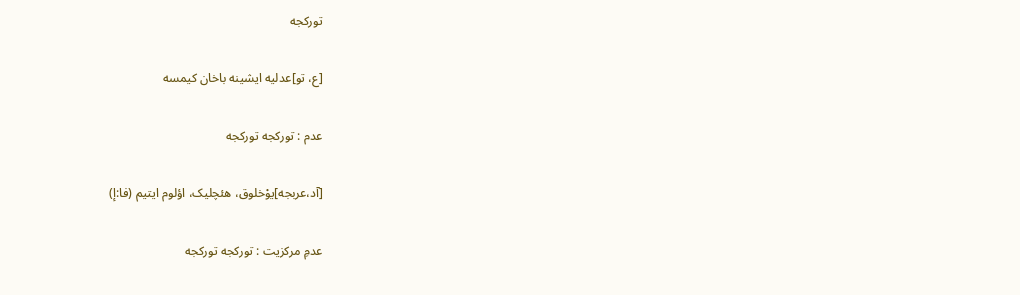تورکجه

[ع، تو]عدلیه ایشینه باخان کیمسه

عدم : تورکجه تورکجه

[آد،عربجه]یوْخلوق، هئچلیک، اؤلوم ایتیم (فا:إ)

عدمِ مرکزیت : تورکجه تورکجه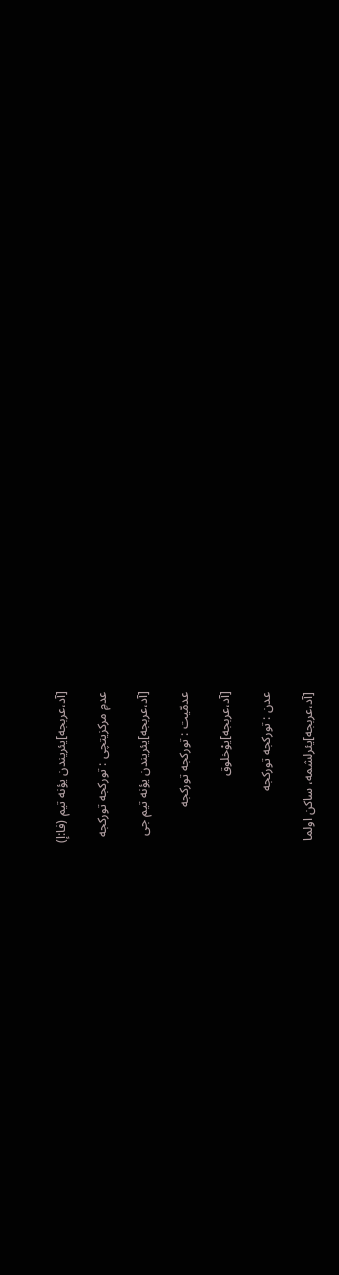[آد،عربجه]یئریندن یؤنه تیم (فا:إ)

عدمِ مرکزیتچی : تورکجه تورکجه

[آد،عربجه]یئریندن یؤنه تیم جی

عدمّیت : تورکجه تورکجه

[آد،عربجه]یوْخلوق

عدن : تورکجه تورکجه

[آد،عربجه]یئرلشمه، ساکن اولما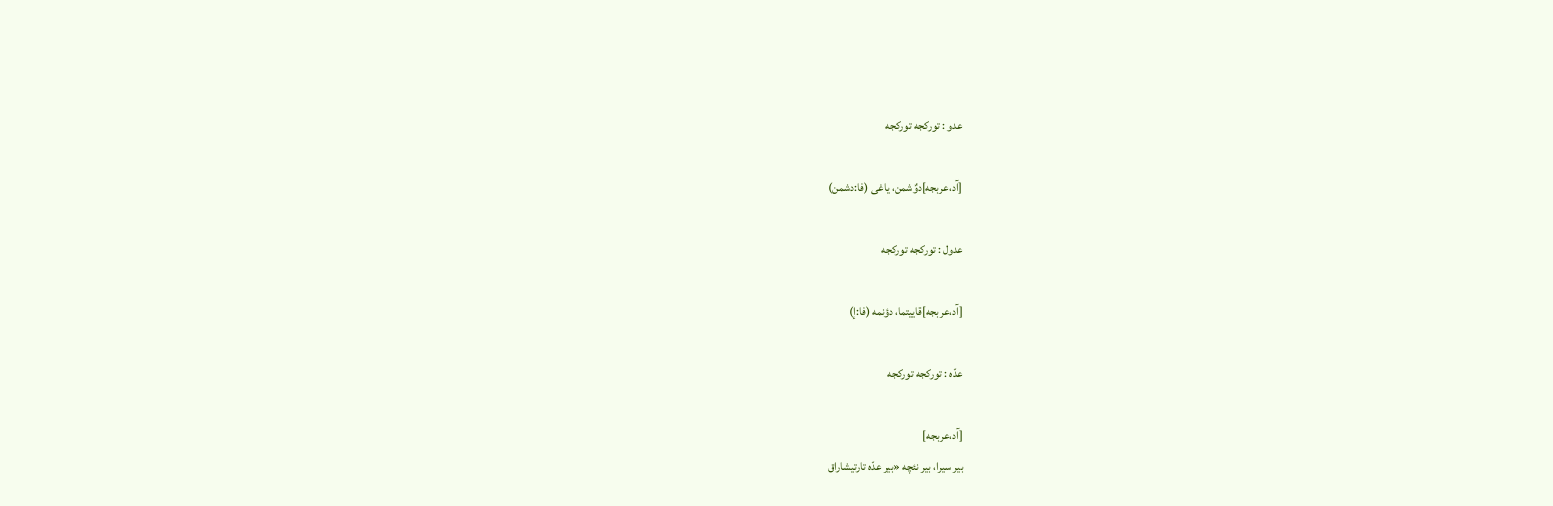عدو : تورکجه تورکجه

[آد،عربجه]دوٌشمن، یاغی (فا:دشمن)

عدول : تورکجه تورکجه

[آد،عربجه]قاییتما، دؤنمه (فا:إ)

عدّه : تورکجه تورکجه

[آد،عربجه]
بیر سیرا، بیر نئچه «بیر عدّه تارتیشاراق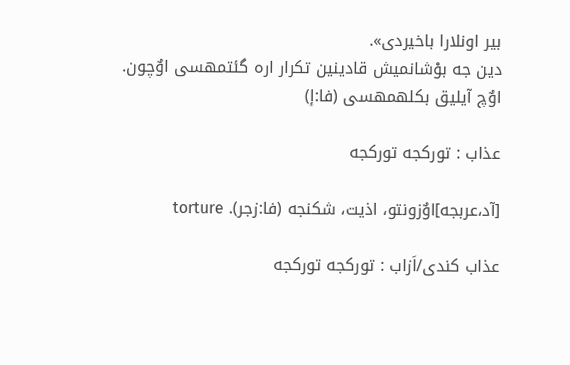بیر اونلارا باخیردی».
دین جه بوْشانمیش قادینین تکرار اره گئتمهسی اوٌچون. اوٌچ آیلیق بکلهمهسی (فا:إ)

عذاب : تورکجه تورکجه

[آد،عربجه]اوٌزونتو، اذیت، شکنجه (فا:زجر). torture

عذاب کندی/اَزاب : تورکجه تورکجه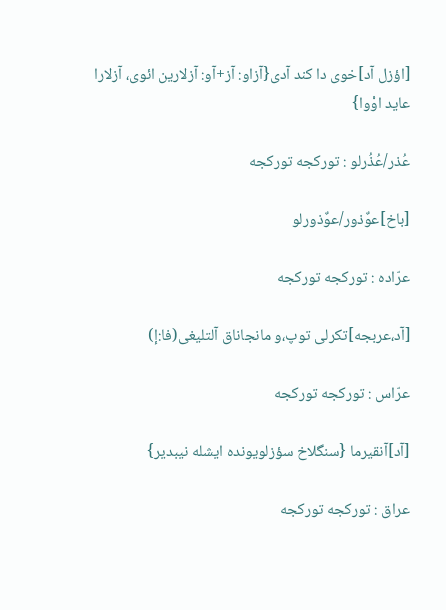[اؤزل آد]خوی دا کند آدی{آزاو: آز+آو: آزلارین ائوی، آزلارا عاید اوْوا}

عُذر/عُذُرلو : تورکجه تورکجه

[باخ]عوٌذور/عوٌذورلو

عرّاده : تورکجه تورکجه

[آد،عربجه]تکرلی توپ،و مانجاناق آلتلیغی(فا:إ)

عرّاس : تورکجه تورکجه

[آد]آنقیرما {سنگلاخ سؤزلویونده ایشله نیبدیر}

عراق : تورکجه تورکجه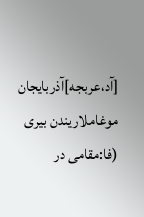[آد،عربجه]آذربایجان موغاملاریندن بیری (فا:مقامی در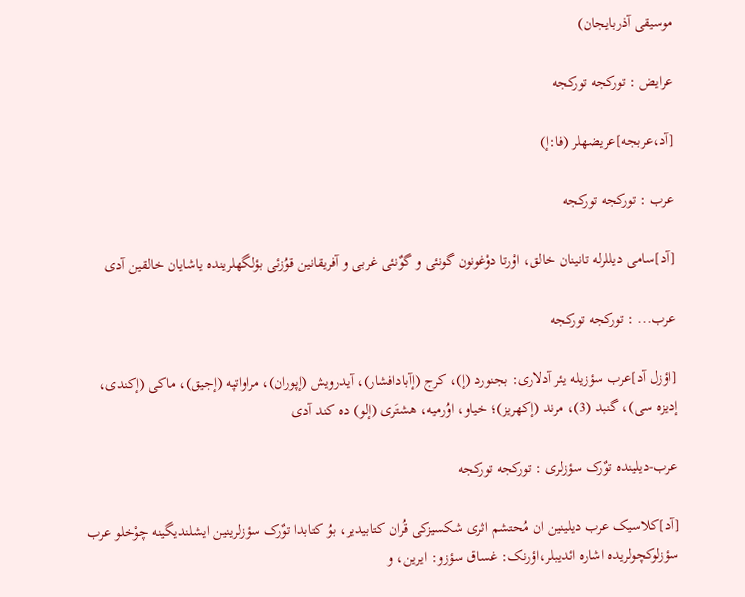موسیقی آذربایجان)

عرایض : تورکجه تورکجه

[آد،عربجه]عریضهلر (فا:إ)

عرب : تورکجه تورکجه

[آد]سامی دیللرله تانینان خالق، اوْرتا دوْغونون گونئی و گوٌنئی غربی و آفریقانین قوُزئی بؤلگهلرینده یاشایان خالقین آدی

عرب... : تورکجه تورکجه

[اؤزل آد]عرب سؤزیله یئر آدلاری: بجنورد (إ)، کرج (إآبادافشار)، آیدرویش (إپوران)، مراواتپه (إجیق)، ماکی (إکندی، إدیزه سی)، گنبد (3)، مرند (إکهریز)؛ خیاو، اوُرمیه، هشتَری (إلو) ده کند آدی

عرب-دیلینده توٌرک سؤزلری : تورکجه تورکجه

[آد]کلاسیک عرب دیلینین ان مُحتشم اثری شکسیزکی قُران کتابیدیر، بوُ کتابدا توٌرک سؤزلرینین ایشلندیگینه چوْخلو عرب سؤزلوکچولریده اشاره ائدیبلر،اؤرنک: غساق سؤزو: ایرین، و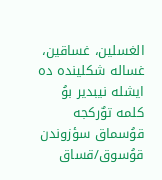الغسلین، غساقین، غساله شکلینده ده ایشله نیبدیر بوُ کلمه توٌرکجه قوُسماق سؤزوندن قوُسوق/قساق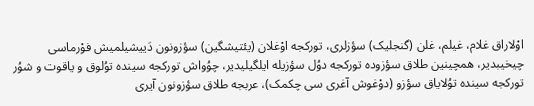اوْلاراق غلام، غیلم، غلن (گنجلیک) سؤزلری، تورکجه اوْغلان (یئتیشگین) سؤزونون دَییشیلمیش فوْرماسی  چیخیبدیر، همچینین طلاق سؤزوده تورکجه دوُل سؤزیله ایلگیلیدیر، چوُواش تورکجه سینده توُلوق و یاقوت و شوُر تورکجه سینده توُلایاق سؤزو (دوْغوش آغری سی چکمک)، عربجه طلاق سؤزونون آیری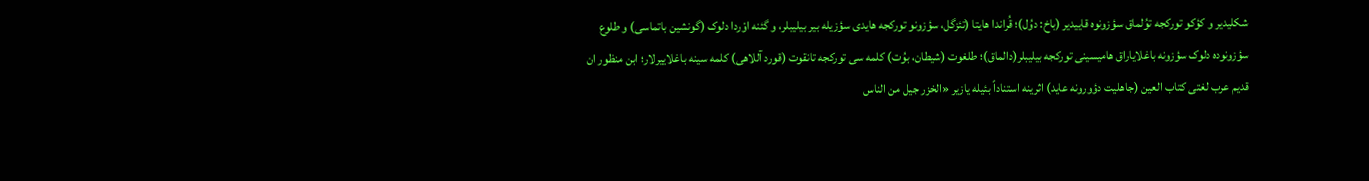شکلیدیر و کؤکو تورکجه توُلماق سؤزونوه قاییدیر (باخ: دوُل)؛ قُراندا هایتا (تئزگل، سؤزونو تورکجه هایدی سؤزیله بیر بیلیبلر، و گئنه اوْردا دلوک (گونشین باتماسی) و طلوع سؤزونوده دلوک سؤزونه باغلایاراق هامیسینی تورکجه بیلیبلر(دالماق)؛ طلغوت (شیطان، بوُت) کلمه سی تورکجه تانقوت (قورد آللاهی) کلمه سینه باغلاییرلار؛ ابن منظور ان قدیم عرب لغتی کتاب العین (جاهلیت دؤورونه عاید) اثرینه استناداً بئیله یازیر «الخزر جیل من الناس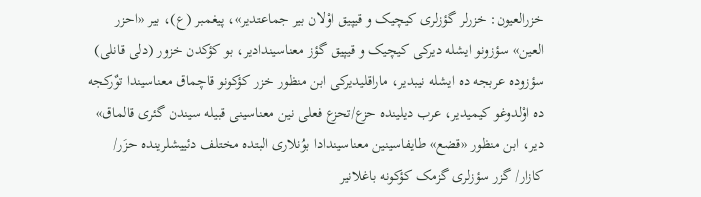خزرالعیون: خزرلر گؤزلری کیچیک و قیپیق اوْلان بیر جماعتدیر»، پیغمبر (ع)، بیر «احزر العین» سؤزونو ایشله دیرکی کیچیک و قیپیق گؤز معناسیندادیر، بو کؤکدن خزور (دلی قانلی) سؤزوده عربجه ده ایشله نیبدیر، ماراقلیدیرکی ابن منظور خزر کؤکونو قاچماق معناسیندا توٌرکجه ده اوْلدوغو کیمیدیر، عرب دیلینده حزع/تحزع فعلی نین معناسینی قبیله سیندن گئری قالماق» دیر، ابن منظور «قضع» طایفاسینین معناسیندادا بوُنلاری البتده مختلف دئییشلرینده حزَر/ کازار/ گزر سؤزلری گزمک کؤکونه باغلانیر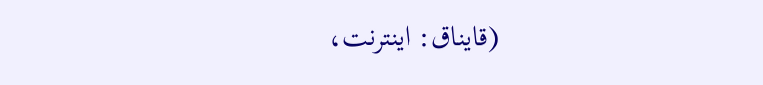(قایناق: اینترنت،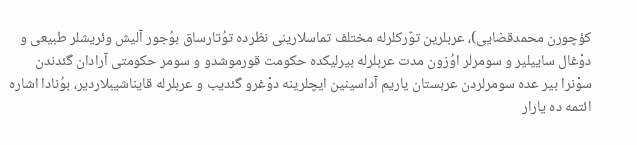کؤچورن محمدقضایی)، عربلرین توٌرکلرله مختلف تماسلارینی نظرده توُتارساق بوُجور آلیش وئریشلر طبیعی و دوْغال ساییلیر و سومرلر اوُزون مدت عربلرله بیرلیکده حکومت قورموشدو و سومر حکومتی آرادان گئدندن سوْنرا بیر عده سومرلردن عربستان یاریم آداسینین ایچلرینه دوْغرو گئدیب و عربلرله قایناشیبلاردیر، بوُنادا اشاره ائتمه ده یارار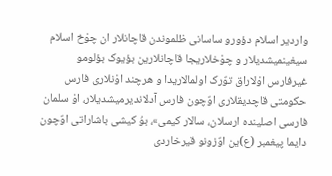واردیر اسلام دؤورو ساسانی ظلموندن قاچانلار ان چوْخ اسلام سیغینمیشدیلار و چوْخلاریجا قاچانلارین بؤیوک بؤلومو غیرفارس اوْلاراق توٌرک اولمالاریدا و هرچند اوْنلاری فارس حکومتی قاچدیقلاری اوٌچون فارس آدلاندیرمیشدیلار، اوْ سلمان فارسی اصلینده ارسلان، سالار کیمی»، بوُ کیشی باشاراتی اوٌچون دایما پیغمبر (ع)ین اوٌزونو قیرخاردی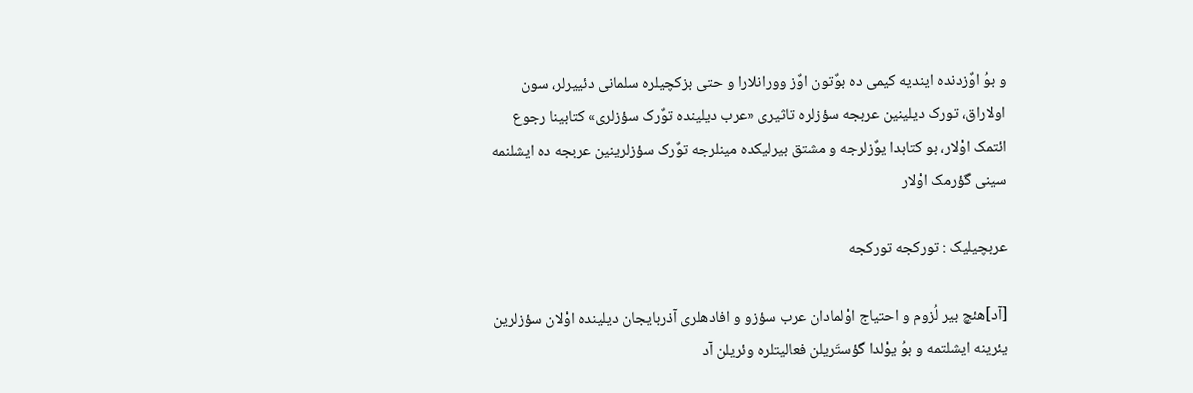و بوُ اوٌزدنده ایندیه کیمی ده بوٌتون اوٌز وورانلارا و حتی بزکچیلره سلمانی دئییرلر، سون اولاراق، تورک دیلینین عربجه سؤزلره تاثیری «عرب دیلینده توٌرک سؤزلری» کتابینا رجوع ائتمک اوْلار، بو کتابدا یوٌزلرجه و مشتق بیرلیکده مینلرجه توٌرک سؤزلرینین عربجه ده ایشلنمه سینی گؤرمک اوْلار

عربچیلیک : تورکجه تورکجه

[آد]هئچ بیر لُزوم و احتیاج اوْلمادان عرب سؤزو و افادهلری آذربایجان دیلینده اوْلان سؤزلرین یئرینه ایشلتمه و بوُ یوْلدا گؤستَریلن فعالیتلره وئریلن آد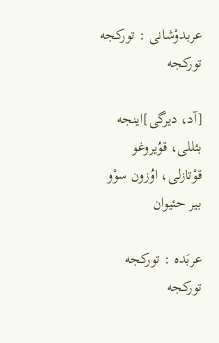عربدوْشانی : تورکجه تورکجه

[آد، دیرگی]اینجه بئللی، قوُیروغو قوْتازلی، اوُزون سوْو بیر حئیوان

عربَده : تورکجه تورکجه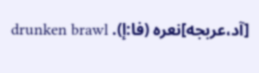[آد،عربجه]نعره (فا:إ). drunken brawl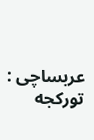عربساچی : تورکجه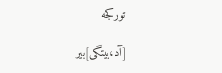تورکجه

[آد،بیتگی]بیر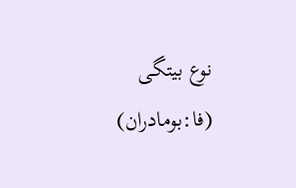نوع بیتگی (فا:بومادران)